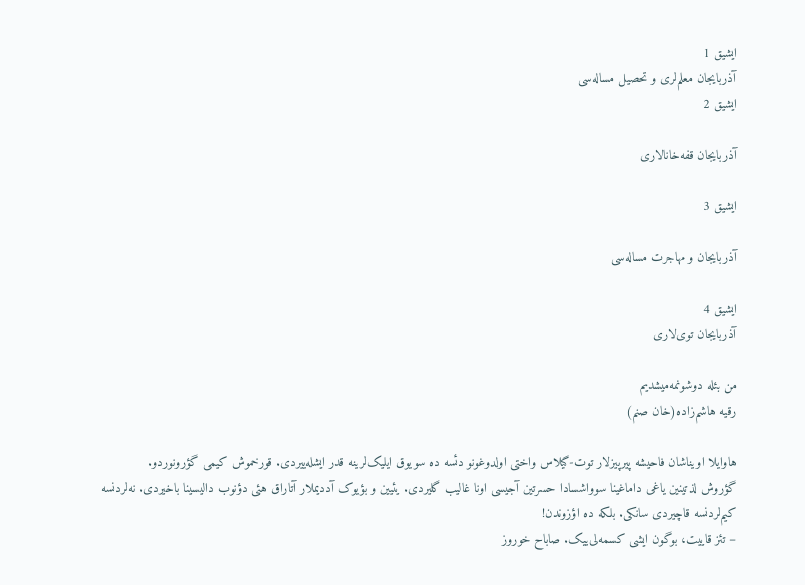ایشیق 1
آذربایجان معلم‌لری و تحصیل مساله‌سی
ایشیق 2

آذربایجان قفه‌خانالاری

ایشیق 3

آذربایجان و مهاجرت مساله‌سی

ایشیق 4
آذربایجان توی‌لاری

من بئله دوشونمه‌میشدیم
رقیه هاشم‌زاده(خان صنم)

هاوایلا اویناشان فاحیشه پیرپیزلار توت-گیلاس واختی اولدوغونو دئسه ده سویوق ایلیک‌لرینه قدر ایشله‌ییردی. قورخموش کیمی گؤرونوردو.
گؤروش لذتینین یاغی داماغینا سوواشسادا حسرتین آجیسی اونا غالیب گلیردی. یئیین و بؤیوک آددیملار آتاراق هئی دؤنوب دالیسینا باخیردی. نه‌لردنسه کیم‌لردنسه قاچیردی سانکی. بلکه ده اؤزوندن!
– تئز قاییت، بوگون ایشی کسمه‌لی‌ییک. صاباح خوروز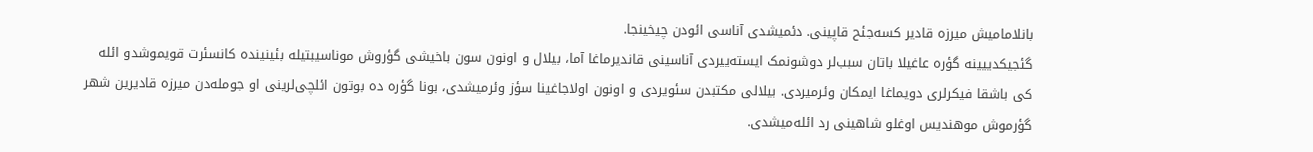بانلامامیش میرزه قادیر کسه‌جئح قاپینی. دئمیشدی آناسی ائودن چیخینجا.
گئجیکدییینه گؤره عاغیلا باتان سبب‌لر دوشونمک ایسته‌ییردی آناسینی قاندیرماغا آما، بیلال و اونون سون باخیشی گؤروش موناسیبتیله بئینینده کانسئرت قویموشدو ائله کی باشقا فیکرلری دویماغا ایمکان وئرمیردی. بیلالی مکتبدن سئویردی و اونون اولاجاغینا سؤز وئرمیشدی، بونا گؤره ده بوتون ائلچی‌لرینی او جومله‌دن میرزه قادیرین شهر گؤرموش موهندیس اوغلو شاهینی رد ائله‌میشدی.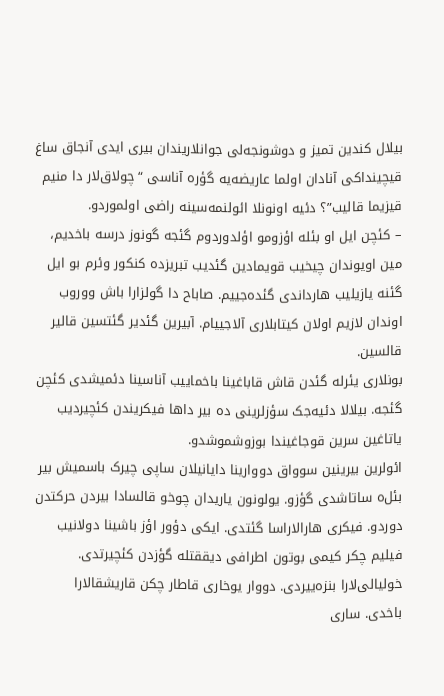بیلال کندین تمیز و دوشونجه‌لی جوانلاریندان بیری ایدی آنجاق ساغ قیچینداکی آنادان اولما عاریضه‌یه گؤره آناسی “چولاق‌لار دا منیم قیزیما قالیب”؟ دئیه اونونلا ائولنمه‌سینه راضی اولموردو.
– کئچن ایل او بئله اؤزومو اؤلدوردوم گئجه گونوز درسه باخدیم، مین اویوندان چیخیب قویمادین گئدیب تبریزده کنکور وئرم بو ایل گئنه یازیلیب هارداندی گئده‌جییم. صاباح دا گولزارا باش ووروب اوندان لازیم اولان کیتابلاری آلاجییام. آبیرین گئدیر گئتسین قالیر قالسین.
بونلاری یئرله گئدن قاش قاباغینا باخماییب آناسینا دئمیشدی کئچن گئجه. بیلالا دئیه‌جک سؤزلرینی ده بیر داها فیکریندن کئچیردیب یاتاغین سرین قوجاغیندا بوزوشموشدو.
ائولرین بیرینین سوواق دووارینا دایانیلان ساپی چیرک باسمیش بیر بئل‌‌‌ه ساتاشدی گؤزو. یولونون یاریدان چوخو قالسادا بیردن حرکتدن دوردو. فیکری هارالاراسا گئتدی. ایکی دؤور اؤز باشینا دولانیب فیلیم چکر کیمی بوتون اطرافی دیققتله گؤزدن کئچیرتدی. خولیالی‌لارا بنزه‌ییردی. دووار یوخاری قاطار چکن قاریشقالارا باخدی. ساری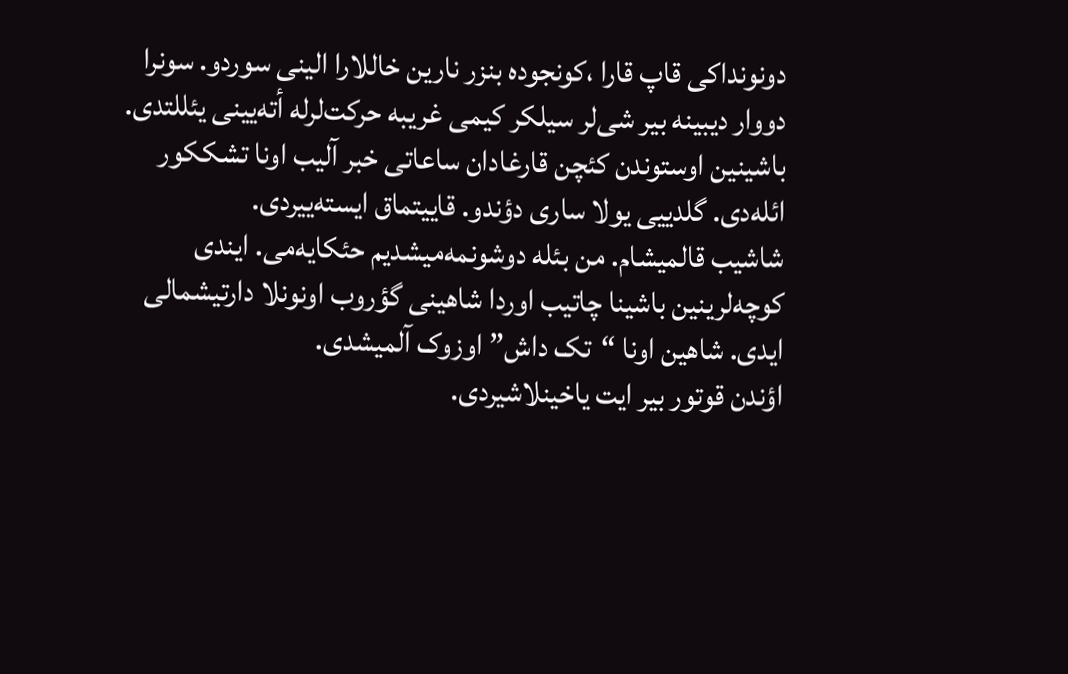دونونداکی قاپ قارا ،کونجوده بنزر نارین خاللارا الینی سوردو. سونرا دووار دیبینه بیر شی‌لر سیلکر کیمی غریبه حرکت‌لرله أته‌یینی یئللتدی.
باشینین اوستوندن کئچن قارغادان ساعاتی خبر آلیب اونا تشککور ائله‌دی. گلدییی یولا ساری دؤندو. قاییتماق ایسته‌ییردی.
شاشیب قالمیشام. من بئله دوشونمه‌میشدیم حئکایه‌می. ایندی کوچه‌لرینین باشینا چاتیب اوردا شاهینی گؤروب اونونلا دارتیشمالی ایدی. شاهین اونا “تک داش” اوزوک آلمیشدی.
اؤندن قوتور بیر ایت یاخینلاشیردی.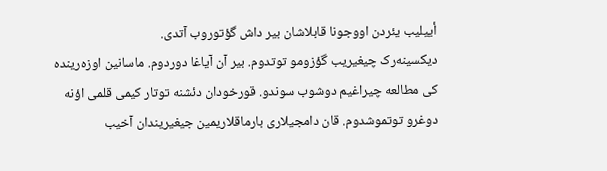أییلیب یئردن اووجونا قابلاشان بیر داش گؤتوروب آتدی.
دیکسینه‌رک چیغیریب گؤزومو توتدوم. بیر آن آیاغا دوردوم. ماسانین اوزه‌رینده کی مطالعه چیراغیم دوشوب سوندو. قورخودان دئشنه توتار کیمی قلمی اؤنه دوغرو توتموشدوم. قان دامجیلاری بارماقلاریمین جیغیریندان آخیب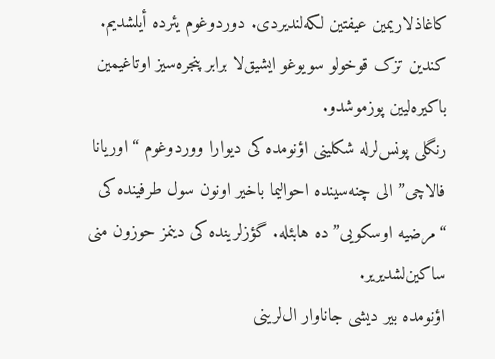کاغاذلاریمین عیفتین لکه‌لندیردی. دوردوغوم یئرده أیلشدیم.
کندین تزک قوخولو سویوغو ایشیق‌لا برابر پنجره‌سیز اوتاغیمین باکیره‌لیین پوزموشدو.
رنگلی پونس‌لرله شکلینی اؤنومده کی دیوارا ووردوغوم “اوریانا فالاچی” الی چنه‌سینده احوالیما باخیر اونون سول طرفینده کی “مرضیه اوسکویی”ده هابئله. گؤزلرینده کی دینمز حوزون منی ساکین‌لشدیریر.
اؤنومده بیر دیشی جاناوار ال‌لرینی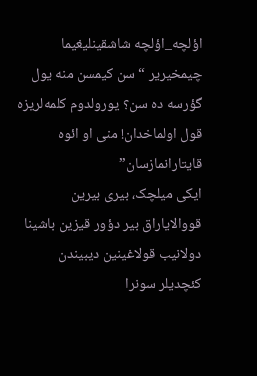اؤلچه_اؤلچه شاشقینلیغیما چیمخیریر “سن کیمسن منه یول گؤرسه ده سن؟ یورولدوم کلمه‌لریزه قول اولماخدان! منی او ائوه قایتارانمازسان”
ایکی میلچک، بیری بیرین قووالایاراق بیر دؤور قیزین باشینا دولانیب قولاغینین دیبیندن کئچدیلر سونرا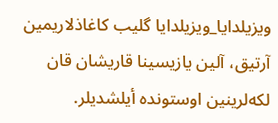ویزیلدایا_ویزیلدایا گلیب کاغاذلاریمین آرتیق، آلین یازیسینا قاریشان قان لکه‌لرینین اوستونده أیلشدیلر.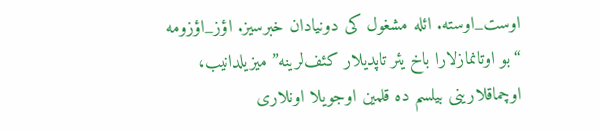اوست_اوسته. ائله مشغول کی دونیادان خبرسیز. اؤز_اؤزومه “بو اوتانمازلارا باخ یئر تاپدیلار کئف‌لرینه” میزیلدانیب، اوچماقلارینی بیلسم ده قلمین اوجویلا اونلاری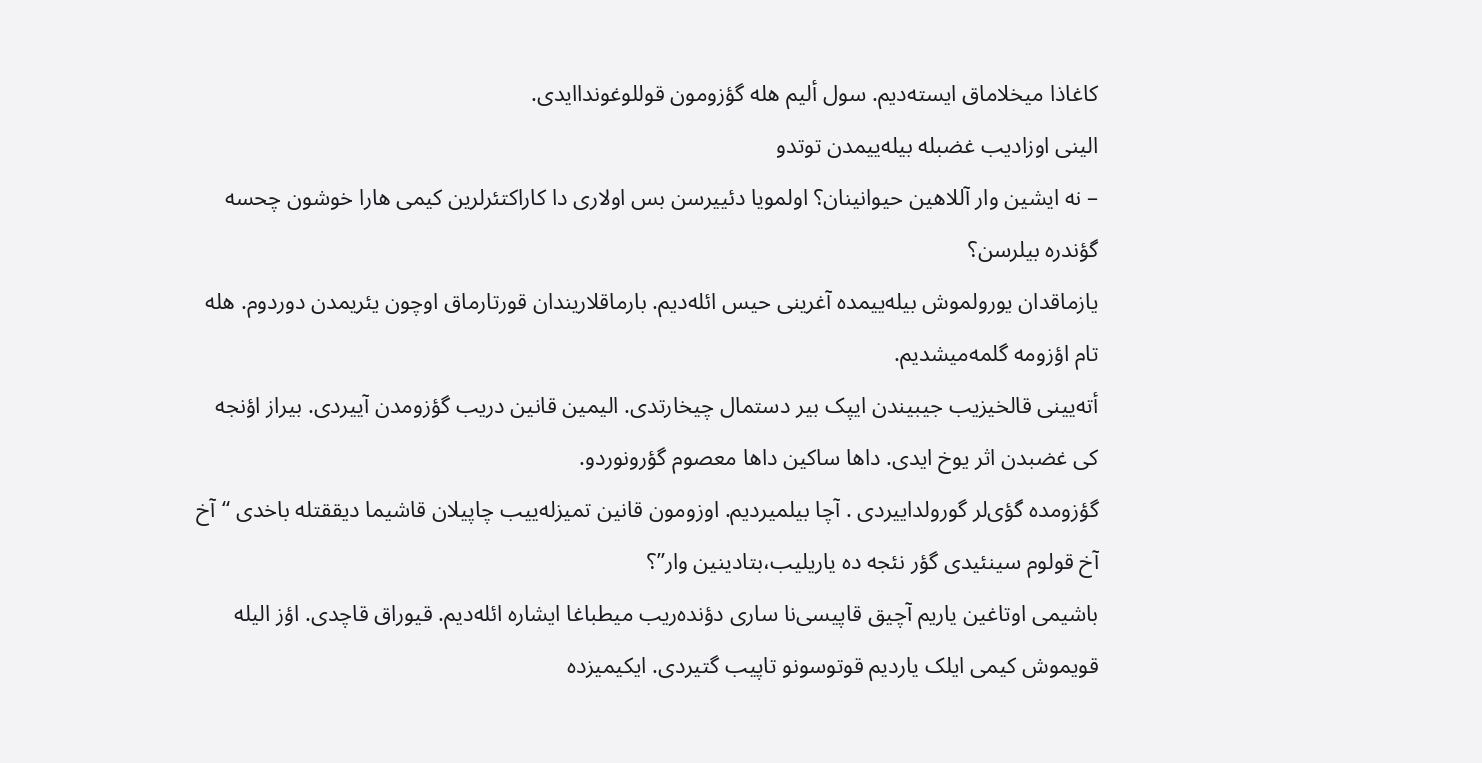کاغاذا میخلاماق ایسته‌دیم. سول ألیم هله گؤزومون قوللوغونداایدی.
الینی اوزادیب غضبله بیله‌ییمدن توتدو
– نه ایشین وار آللاهین حیوانینان؟ اولمویا دئییرسن بس اولاری دا کاراکتئرلرین کیمی هارا خوشون چحسه گؤندره بیلرسن؟
یازماقدان یورولموش بیله‌ییمده آغرینی حیس ائله‌دیم. بارماقلاریندان قورتارماق اوچون یئریمدن دوردوم. هله تام اؤزومه گلمه‌میشدیم.
أته‌یینی قالخیزیب جیبیندن ایپک بیر دستمال چیخارتدی. الیمین قانین دریب گؤزومدن آییردی. بیراز اؤنجه کی غضبدن اثر یوخ ایدی. داها ساکین داها معصوم گؤرونوردو.
گؤزومده گؤی‌لر گورولداییردی . آچا بیلمیردیم. اوزومون قانین تمیزله‌ییب چاپیلان قاشیما دیققتله باخدی “آخ آخ قولوم سینئیدی گؤر نئجه ده یاریلیب،بتادینین وار”؟
باشیمی اوتاغین یاریم آچیق قاپیسی‌نا ساری دؤنده‌ریب میطباغا ایشاره ائله‌دیم. قیوراق قاچدی. اؤز الیله قویموش کیمی ایلک یاردیم قوتوسونو تاپیب گتیردی. ایکیمیزده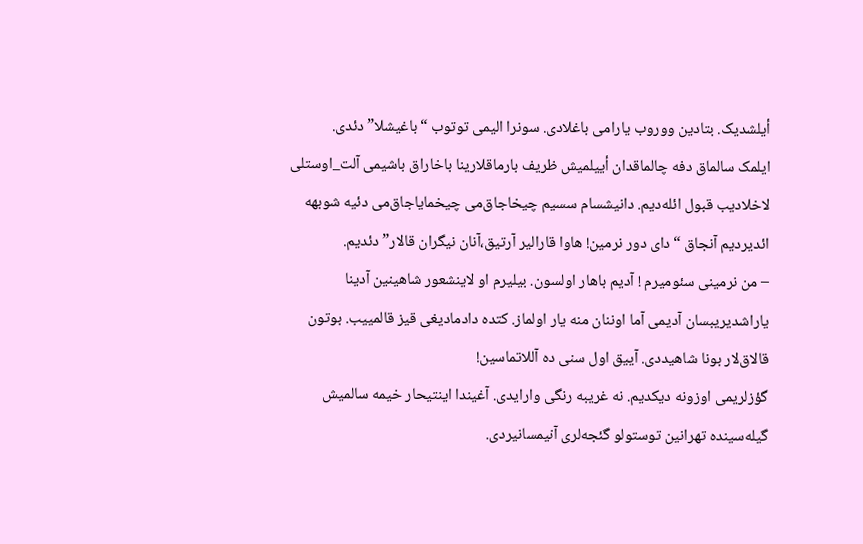أیلشدیک. بتادین ووروب یارامی باغلادی. سونرا الیمی توتوب “باغیشلا” دئدی.
ایلمک سالماق دفه چالماقدان أییلمیش ظریف بارماقلارینا باخاراق باشیمی آلت_اوستلی لاخلادیب قبول ائله‌دیم. دانیشسام سسیم چیخاجاق‌می چیخمایاجاق‌می دئیه شوبهه ائدیردیم آنجاق “دای دور نرمین! هاوا قارالیر آرتیق،آنان نیگران قالار” دئدیم.
– من نرمینی سئومیرم ! آدیم باهار اولسون. بیلیرم او لاینشعور شاهینین آدینا یاراشدیریبسان آدیمی آما اوننان منه یار اولماز. کتده دادمادیغی قیز قالمییب. بوتون قالاق‌لار بونا شاهیددی. آییق اول سنی ده آللاتماسین!
گؤزلریمی اوزونه دیکدیم. نه غریبه رنگی وارایدی. آغیندا اینتیحار خیمه سالمیش گیله‌سینده تهرانین توستولو گئجه‌لری آنیمسانیردی.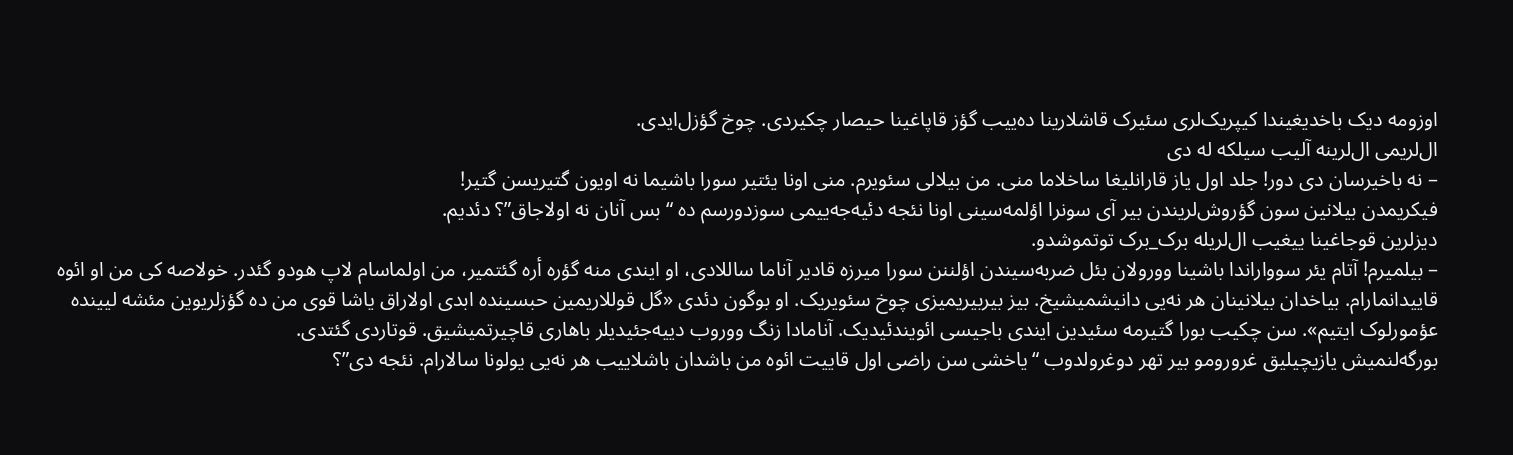اوزومه دیک باخدیغیندا کیپریک‌لری سئیرک قاشلارینا ده‌ییب گؤز قاپاغینا حیصار چکیردی. چوخ گؤزل‌ایدی.
ال‌لریمی ال‌لرینه آلیب سیلکه له دی
– نه باخیرسان دی دور! جلد اول یاز قارانلیغا ساخلاما منی. من بیلالی سئویرم. منی اونا یئتیر سورا باشیما نه اویون گتیریسن گتیر!
فیکریمدن بیلانین سون گؤروش‌لریندن بیر آی سونرا اؤلمه‌سینی اونا نئجه دئیه‌جه‌ییمی سوزدورسم ده “بس آنان نه اولاجاق”؟ دئدیم.
دیزلرین قوجاغینا ییغیب ال‌لریله برک_برک توتموشدو.
– بیلمیرم! آتام یئر سوواراندا باشینا وورولان بئل ضربه‌سیندن اؤلننن سورا میرزه قادیر آناما ساللادی، او ایندی منه گؤره أره گئتمیر، من اولماسام لاپ هودو گئدر. خولاصه کی من او ائوه قاییدانمارام. بیاخدان بیلانینان هر نه‌یی دانیشمیشیخ. بیز بیربیریمیزی چوخ سئویریک. او بوگون دئدی «گل قوللاریمین حبسینده ابدی اولاراق یاشا قوی من ده گؤزلریوین مئشه لیینده عؤمورلوک ایتیم». سن چکیب بورا گتیرمه سئیدین ایندی باجیسی ائویندئیدیک. آنامادا زنگ ووروب دییه‌جئیدیلر باهاری قاچیرتمیشیق. قوتاردی گئتدی.
بورگه‌لنمیش یازیچیلیق غرورومو بیر تهر دوغرولدوب “یاخشی سن راضی اول قاییت ائوه من باشدان باشلاییب هر نه‌یی یولونا سالارام. نئجه دی”؟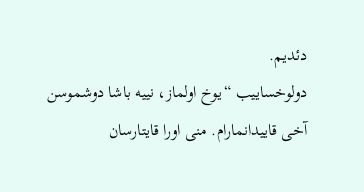دئدیم.
دولوخساییب “یوخ اولماز، نییه باشا دوشموسن آخی قاییدانمارام. منی اورا قایتارسان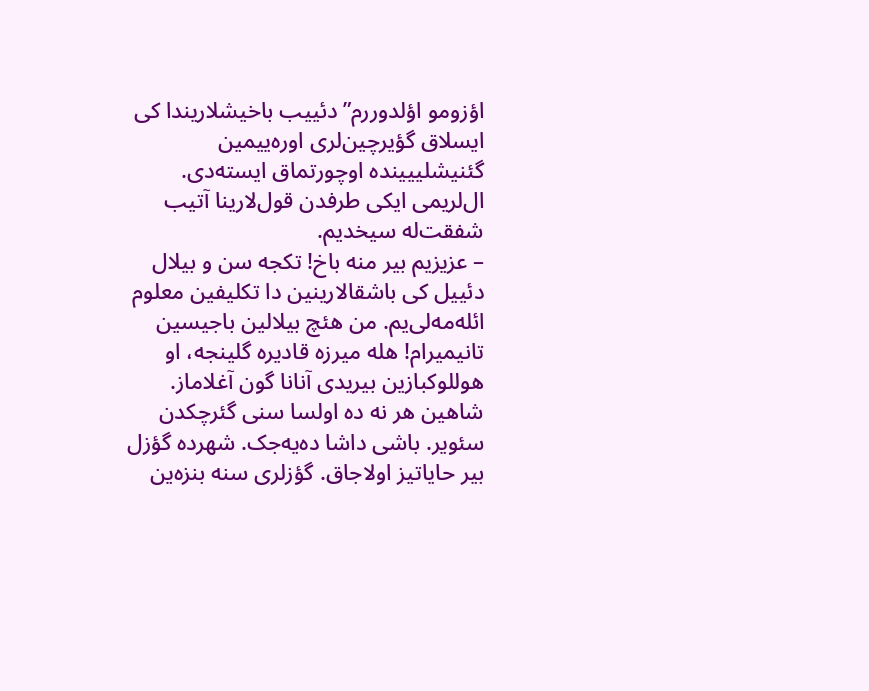اؤزومو اؤلدوررم” دئییب باخیشلاریندا کی ایسلاق گؤیرچین‌لری اوره‌ییمین گئنیشلییینده اوچورتماق ایسته‌دی.
ال‌لریمی ایکی طرفدن قول‌لارینا آتیب شفقت‌له سیخدیم.
– عزیزیم بیر منه باخ! تکجه سن و بیلال دئییل کی باشقالارینین دا تکلیفین معلوم ائله‌مه‌لی‌یم. من هئچ بیلالین باجیسین تانیمیرام! هله میرزه قادیره گلینجه، او هوللوکبازین بیریدی آنانا گون آغلاماز. شاهین هر نه ده اولسا سنی گئرچکدن سئویر. باشی داشا ده‌یه‌جک. شهرده گؤزل بیر حایاتیز اولاجاق. گؤزلری سنه بنزه‌ین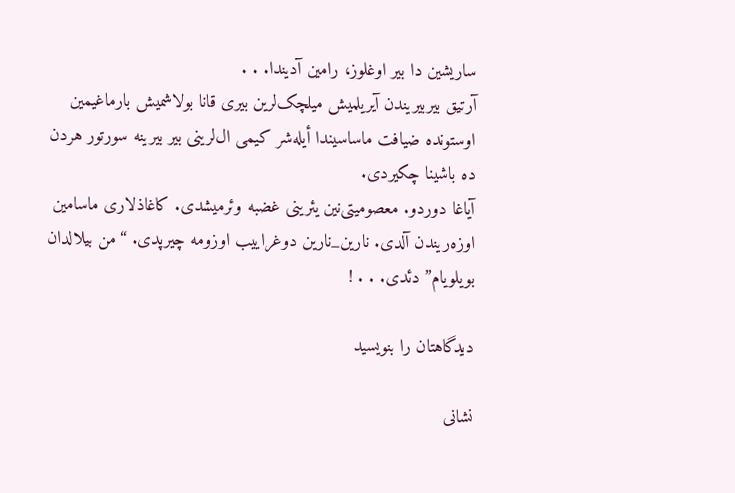ساریشین دا بیر اوغلوز، رامین آدیندا. . .
آرتیق بیربیریندن آیریلمیش میلچک‌لرین بیری قانا بولاشمیش بارماغیمین اوستونده ضیافت ماساسیندا أیله‌شر کیمی ال‌لرینی بیر بیرینه سورتور هردن ده باشینا چکیردی.
آیاغا دوردو. معصومیتی‌نین یئرینی غضبه وئرمیشدی. کاغاذلاری ماسامین اوزه‌ریندن آلدی. نارین_نارین دوغراییب اوزومه چیرپدی. “من بیلالدان بویلویام” دئدی. . . !

دیدگاهتان را بنویسید

نشانی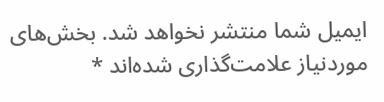ایمیل شما منتشر نخواهد شد. بخش‌های موردنیاز علامت‌گذاری شده‌اند *